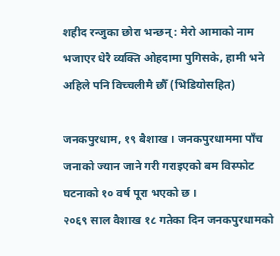शहीद रन्जुका छोरा भन्छन् : मेरो आमाको नाम भजाएर धेरै व्यक्ति ओहदामा पुगिसके, हामी भने अहिले पनि विच्चलीमै छौँ (भिडियोसहित)

जनकपुरधाम, १९ बैशाख । जनकपुरधाममा पाँच जनाको ज्यान जाने गरी गराइएको बम विस्फोट घटनाको १० वर्ष पूरा भएको छ ।
२०६९ साल वैशाख १८ गतेका दिन जनकपुरधामको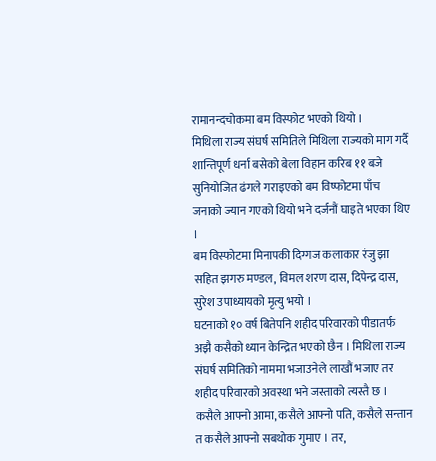रामानन्दचोकमा बम विस्फोट भएको थियो ।
मिथिला राज्य संघर्ष समितिले मिथिला राज्यको माग गर्दै शान्तिपूर्ण धर्ना बसेको बेला विहान करिब ११ बजे सुनियोजित ढंगले गराइएको बम विष्फोटमा पाँच जनाको ज्यान गएको थियो भने दर्जनौं घाइते भएका थिए ।
बम विस्फोटमा मिनापकी दिग्गज कलाकार रंजु झा सहित झगरु मण्डल, विमल शरण दास, दिपेन्द्र दास, सुरेश उपाध्यायको मृत्यु भयो ।
घटनाको १० वर्ष बितेपनि शहीद परिवारको पीडातर्फ अझै कसैको ध्यान केन्द्रित भएको छैन । मिथिला राज्य संघर्ष समितिको नाममा भजाउनेले लाखौं भजाए तर शहीद परिवारको अवस्था भने जस्ताको त्यस्तै छ । कसैले आफ्नो आमा, कसैले आफ्नो पति, कसैले सन्तान त कसैले आफ्नो सबथोक गुमाए । तर,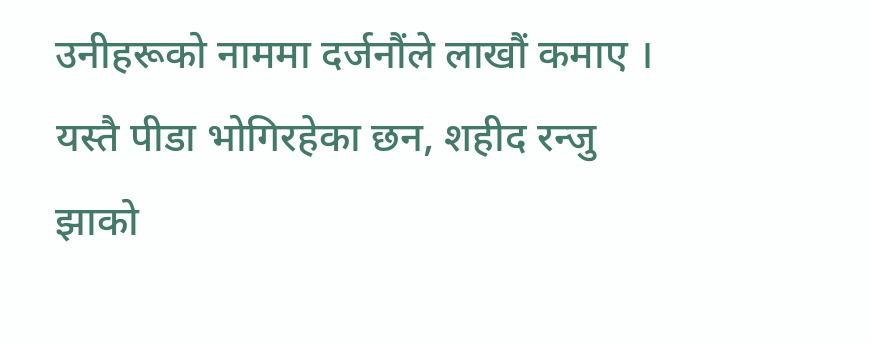उनीहरूको नाममा दर्जनौंले लाखौं कमाए ।
यस्तै पीडा भोगिरहेका छन, शहीद रन्जु झाको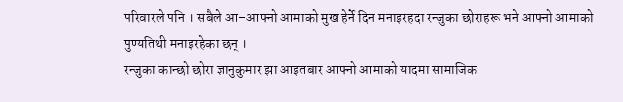परिवारले पनि । सबैले आ–आफ्नो आमाको मुख हेर्ने दिन मनाइरहदा रन्जुका छोराहरू भने आफ्नो आमाको पुण्यतिथी मनाइरहेका छन् ।
रन्जुका कान्छो छोरा ज्ञानुकुमार झा आइतबार आफ्नो आमाको यादमा सामाजिक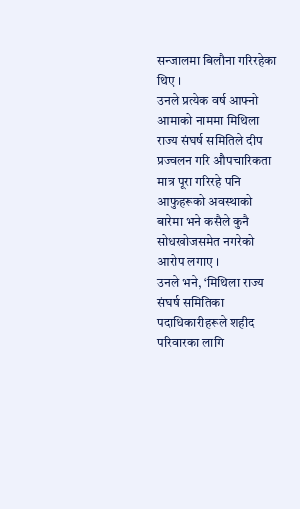सन्जालमा बिलौना गरिरहेका थिए ।
उनले प्रत्येक वर्ष आफ्नो आमाको नाममा मिथिला राज्य संघर्ष समितिले दीप प्रज्वलन गरि औपचारिकता मात्र पूरा गरिरहे पनि आफुहरूको अवस्थाको बारेमा भने कसैले कुनै सोधखोजसमेत नगरेको आरोप लगाए ।
उनले भने, ‘मिथिला राज्य संघर्ष समितिका पदाधिकारीहरूले शहीद परिवारका लागि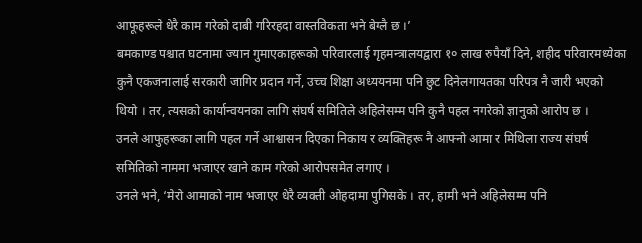आफूहरूले धेरै काम गरेको दाबी गरिरहदा वास्तविकता भने बेग्लै छ ।’
बमकाण्ड पश्चात घटनामा ज्यान गुमाएकाहरूको परिवारलाई गृहमन्त्रालयद्वारा १० लाख रुपैयाँ दिने, शहीद परिवारमध्येका कुनै एकजनालाई सरकारी जागिर प्रदान गर्ने, उच्च शिक्षा अध्ययनमा पनि छुट दिनेलगायतका परिपत्र नै जारी भएको थियो । तर, त्यसको कार्यान्वयनका लागि संघर्ष समितिले अहिलेसम्म पनि कुनै पहल नगरेको ज्ञानुको आरोप छ ।
उनले आफुहरूका लागि पहल गर्ने आश्वासन दिएका निकाय र व्यक्तिहरू नै आफ्नो आमा र मिथिला राज्य संघर्ष समितिको नाममा भजाएर खाने काम गरेको आरोपसमेत लगाए ।
उनले भने, ‘मेरो आमाको नाम भजाएर धेरै व्यक्ती ओहदामा पुगिसके । तर, हामी भने अहिलेसम्म पनि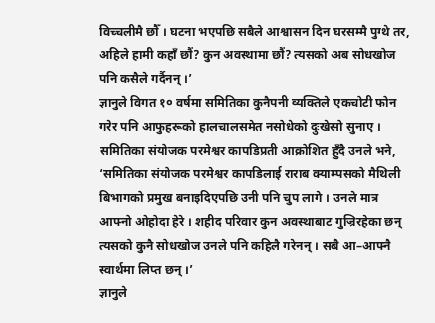विच्चलीमै छौँ । घटना भएपछि सबैले आश्वासन दिन घरसम्मै पुग्थे तर, अहिले हामी कहाँ छौं? कुन अवस्थामा छौं? त्यसको अब सोधखोज पनि कसैले गर्दैनन् ।’
ज्ञानुले विगत १० वर्षमा समितिका कुनैपनी व्यक्तिले एकचोटी फोन गरेर पनि आफुहरूको हालचालसमेत नसोधेको दुःखेसो सुनाए ।
समितिका संयोजक परमेश्वर कापडिप्रती आक्रोशित हुँदै उनले भने, ‘समितिका संयोजक परमेश्वर कापडिलाई राराब क्याम्पसको मैथिली बिभागको प्रमुख बनाइदिएपछि उनी पनि चुप लागे । उनले मात्र आफ्नो ओहोदा हेरे । शहीद परिवार कुन अवस्थाबाट गुज्रिरहेका छन् त्यसको कुनै सोधखोज उनले पनि कहिलै गरेनन् । सबै आ–आफ्नै स्वार्थमा लिप्त छन् ।’
ज्ञानुले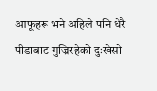आफूहरू भने अहिले पनि धेरै पीडाबाट गुज्रिरहेको दुःखेसो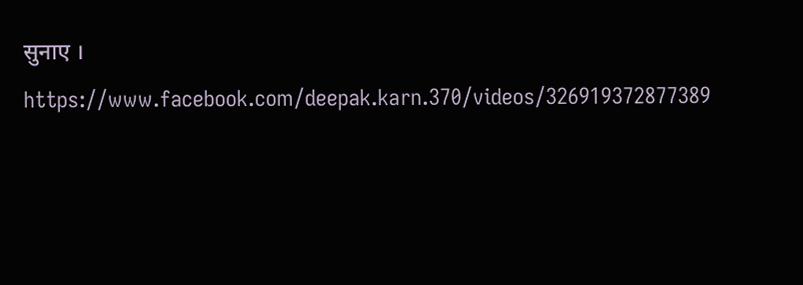सुनाए ।
https://www.facebook.com/deepak.karn.370/videos/326919372877389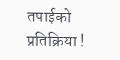तपाईको प्रतिक्रिया !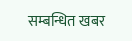सम्बन्धित खबर